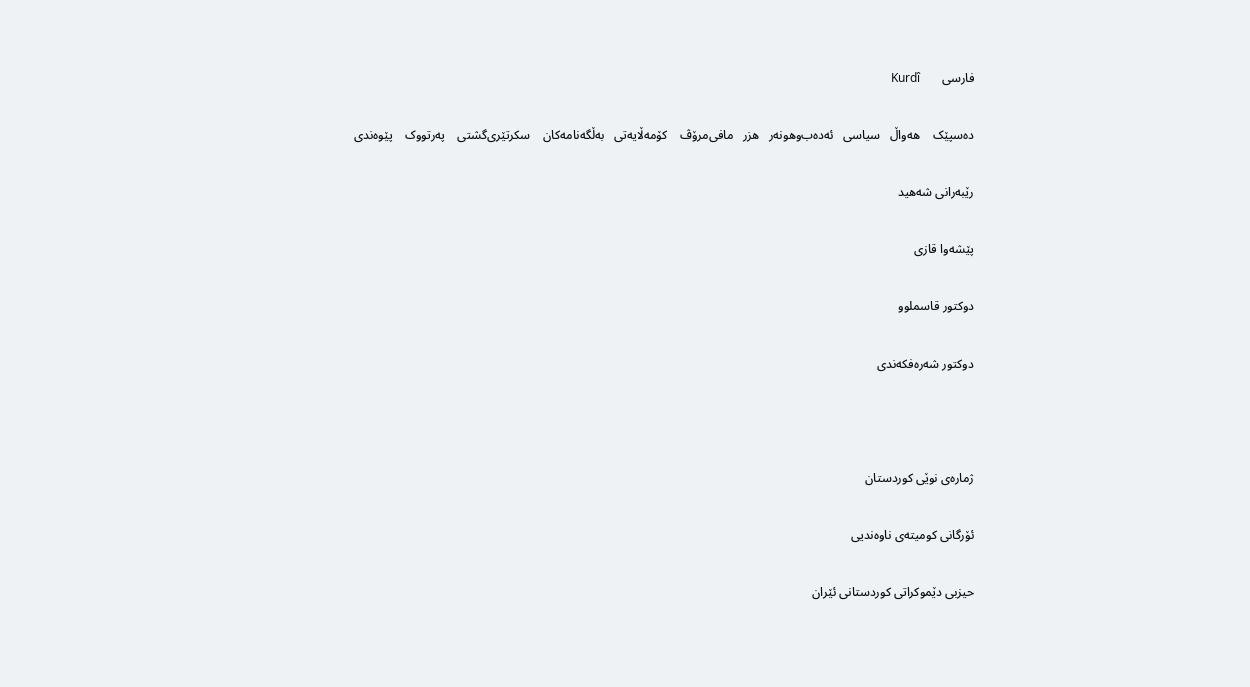فارسی       Kurdî

ده‌سپێک    هه‌واڵ   سیاسی   ئه‌ده‌ب‌وهونه‌ر   هزر   مافی‌مرۆڤ    کۆمه‌ڵایه‌تی   به‌ڵگه‌نامه‌کان    سکرتێری‌گشتی    په‌رتووک    پێوه‌ندی

رێبه‌رانی شه‌هید

پێشه‌وا قازی‌

دوكتور قاسملوو

دوكتور شه‌ره‌فکه‌ندی



ژماره‌ی نوێی كوردستان

ئۆرگانی كومیته‌ی ناوه‌ندیی

حیزبی دێموكراتی كوردستانی ئێران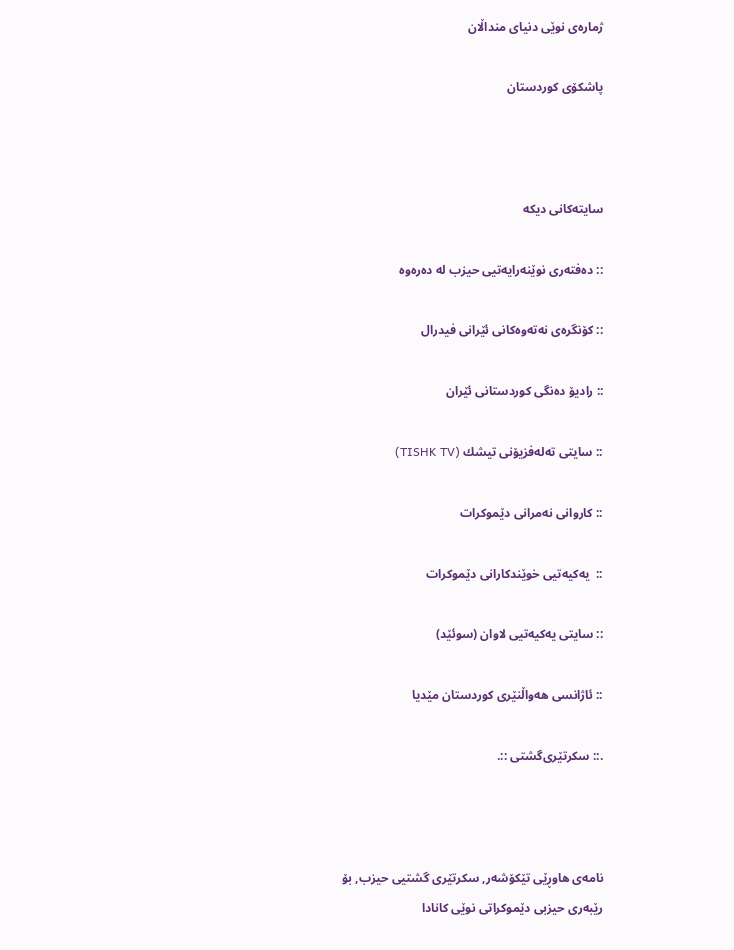ژماره‌ی نوێی دنیای منداڵان

پاشكۆی كوردستان



سایته‌کانی دیکه

:: ده‌فته‌ری نوێنه‌رایه‌تیی حیزب له ده‌ره‌وه

:: كۆنگره‌ی‌ نه‌ته‌وه‌كانی‌ ئێرانی‌ فیدرال

:: رادیۆ ده‌نگی کوردستانی ئێران

:: سایتی ته‌له‌فزیۆنی‌ تیشك (TISHK TV)

:: کاروانی نه‌مرانی دێموکرات

::  یه‌كیه‌تیی‌ خوێندكارانی‌ دێموكرات

:: سایتی یه‌کیه‌تیی لاوان (سوئێد)

:: ئاژانسی هه‌واڵنێری كوردستان مێدیا

.:: سکرتێری‌گشتی ::.



نامه‌ی‌ هاوڕێی‌ تێكۆشه‌ر, سكرتێری‌ گشتیی‌ حیزب, بۆ رێبه‌ری‌ حیزبی‌ دێموكراتی‌ نوێی‌ كانادا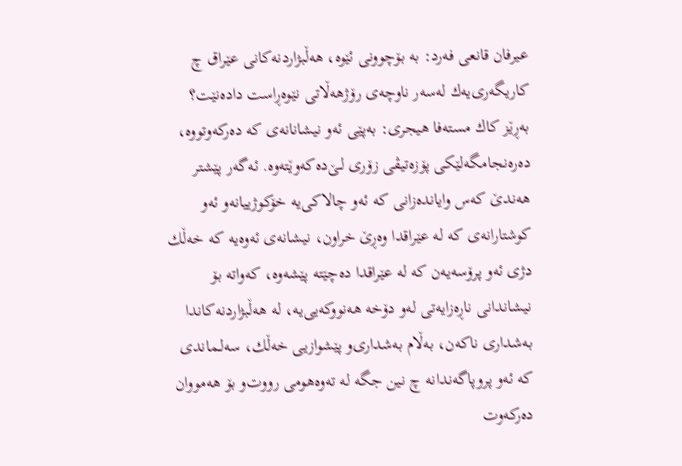عیرفان قانعی‌ فه‌رد: به‌ بۆچوونی‌ ئێوه‌، هه‌ڵبژاردنه‌كانی‌ عێراق چ كاریگه‌ری‌یه‌ك له‌سه‌ر ناوچه‌ی‌ رۆژهه‌ڵاتی‌ نێوه‌ڕاست داده‌نێت؟
به‌ڕێز كاك مسته‌فا هیجری‌: به‌پێی‌ ئه‌و نیشانانه‌ی‌ كه‌ ده‌ركه‌وتووه‌، ده‌ره‌نجامگه‌لێكی‌ پۆزه‌تیڤی‌ زۆری‌ لـێ‌ده‌كه‌وێته‌وه‌. ئه‌گه‌ر پێشتر هه‌ندێ‌ كه‌س وایانده‌زانی‌ كه‌ ئه‌و چالاكی‌یه‌ خۆكوژییانه‌‌و ئه‌و كوشتارانه‌ی‌ كه‌ له‌ عێراقدا وه‌ڕێ‌ خراون، نیشانه‌ی‌ ئه‌وه‌یه‌ كه‌ خه‌ڵك دژی‌ ئه‌و پرۆسه‌یه‌ن كه‌ له‌ عێراقدا ده‌چێته‌ پێشه‌وه‌، كه‌واته‌ بۆ نیشاندانی‌ ناڕه‌زایه‌تی‌ له‌و دۆخه‌ هه‌نووكه‌یی‌یه‌، له‌ هه‌ڵبژاردنه‌كاندا به‌شداری‌ ناكه‌ن، به‌ڵام به‌شداری‌‌و پێشوازیی‌ خه‌ڵك، سه‌لـماندی‌ كه‌ ئه‌و پروپاگه‌ندانه‌ چ نین جگه‌ له‌ ته‌وه‌هومی‌ رووت‌و بۆ هه‌مووان ده‌ركه‌وت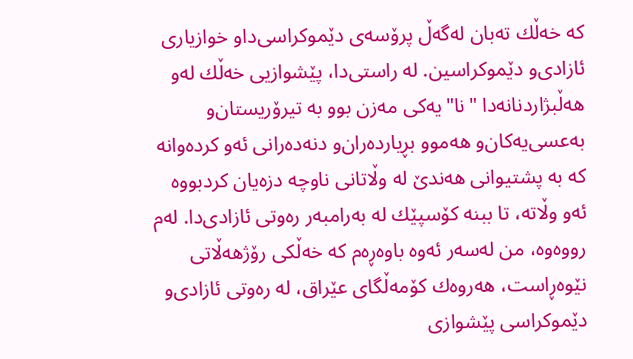كه‌ خه‌ڵك ته‌بان له‌گه‌ڵ‌ پرۆسه‌ی‌ دێموكراسی‌دا‌و خوازیاری‌ ئازادی‌‌و دێموكراسین. له‌ راستی‌دا، پێشوازیی‌ خه‌ڵك له‌و هه‌ڵبژاردنانه‌دا "نا"یه‌كی‌ مه‌زن بوو به‌ تیرۆریستان‌و به‌عسی‌یه‌كان‌و هه‌موو بڕیارده‌ران‌و دنه‌ده‌رانی‌ ئه‌و كرده‌وانه‌ كه‌ به‌ پشتیوانی‌ هه‌ندێ‌ له‌ وڵاتانی‌ ناوچه‌ دزه‌یان كردبووه‌ ئه‌و وڵاته‌، تا ببنه‌ كۆسپێك له‌ به‌رامبه‌ر ره‌وتی‌ ئازادی‌دا. له‌م رووه‌وه‌، من له‌سه‌ر ئه‌وه‌ باوه‌ڕه‌م كه‌ خه‌ڵكی‌ رۆژهه‌ڵاتی‌ نێوه‌ڕاست، هه‌روه‌ك كۆمه‌ڵگای‌ عێراق، له‌ ره‌وتی‌ ئازادی‌‌و دێموكراسی‌ پێشوازی‌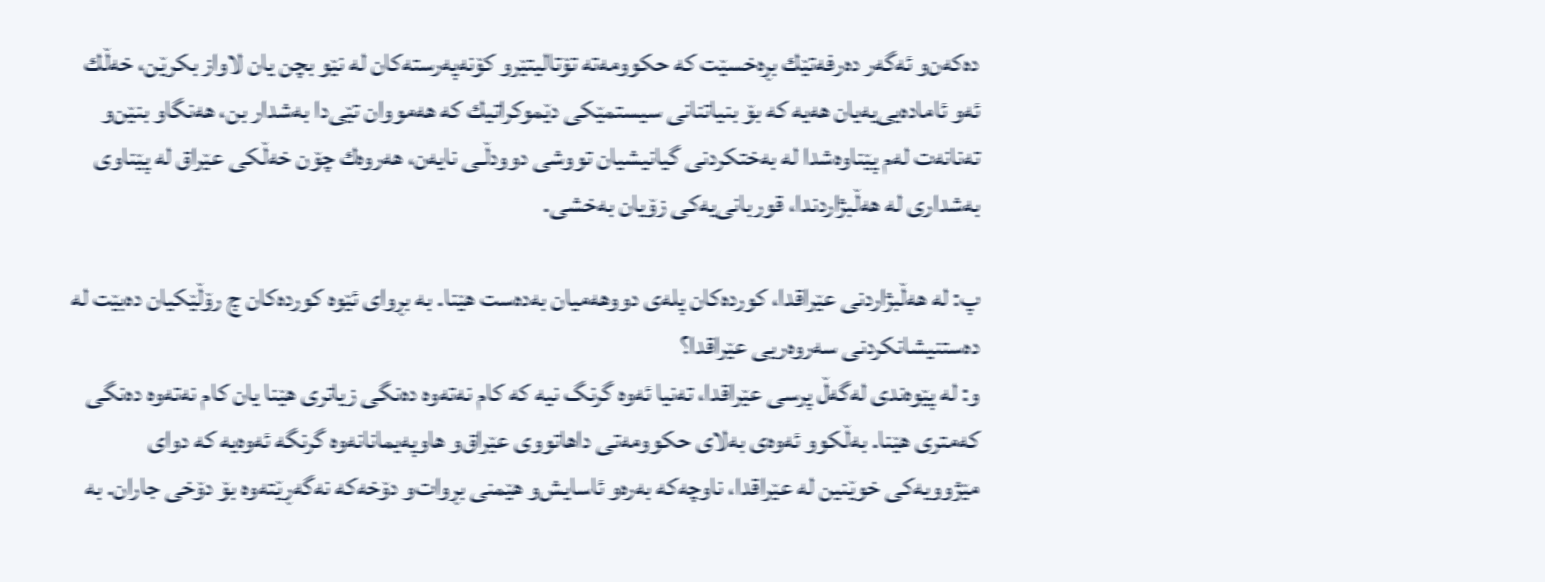ده‌كه‌ن‌و ئه‌گه‌ر ده‌رفه‌تێك بڕه‌خسێت كه‌ حكوومه‌ته‌ تۆتالیتێر‌و كۆنه‌په‌رسته‌كان له‌ نێو بچن یان لاواز بكرێن، خه‌ڵك ئه‌و ئاماده‌یی‌یه‌یان هه‌یه‌ كه‌ بۆ بنیاتنانی‌ سیستمێكی‌ دێموكراتیك كه‌ هه‌مووان تێی‌دا به‌شدار بن، هه‌نگاو بنێن‌و ته‌نانه‌ت له‌م پێناوه‌شدا له‌ به‌ختكردنی‌ گیانیشیان تووشی‌ دوودڵـی‌ نایه‌ن، هه‌روه‌ك چۆن خه‌ڵكی‌ عێراق له‌ پێناوی‌ به‌شداری‌ له‌ هه‌ڵبژاردندا، قوربانی‌یه‌كی‌ زۆیان به‌خشی‌.

پ: له‌ هه‌ڵبژاردنی‌ عێراقدا، كورده‌كان پله‌ی‌ دووهه‌میان به‌ده‌ست هێنا. به‌ بڕوای‌ ئێوه‌ كورده‌كان چ رۆڵێكیان ده‌بێت له‌ ده‌ستنیشانكردنی‌ سه‌روه‌ریی‌ عێراقدا؟
و: له‌ پێوه‌ندی‌ له‌گه‌ڵ‌ پرسی‌ عێراقدا، ته‌نیا ئه‌وه‌ گرنگ نیه‌ كه‌ كام نه‌ته‌وه‌ ده‌نگی‌ زیاتری‌ هێنا یان كام نه‌ته‌وه‌ ده‌نگی‌ كه‌متری‌ هێنا. به‌ڵكوو ئه‌وه‌ی‌ به‌لای‌ حكوومه‌تی‌ داهاتووی‌ عێراق‌و هاوپه‌یمانانه‌وه‌ گرنگه‌ ئه‌وه‌یه‌ كه‌ دوای‌ مێژوویه‌كی‌ خوێنین له‌ عێراقدا، ناوچه‌كه‌ به‌ره‌و ئاسایش‌و هێمنی‌ بڕوات‌و دۆخه‌كه‌ نه‌گه‌ڕێته‌وه‌ بۆ دۆخی‌ جاران. به‌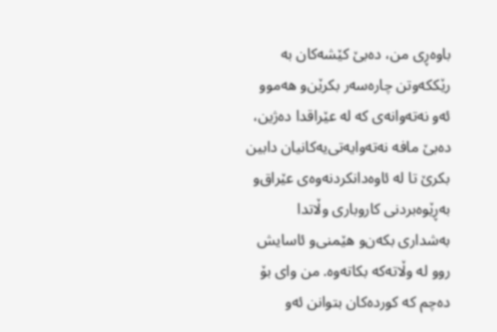باوه‌ڕی‌ من، ده‌بێ‌ كێشه‌كان به‌ رێككه‌وتن چاره‌سه‌ر بكرێن‌و هه‌موو ئه‌و نه‌ته‌وانه‌ی‌ كه‌ له‌ عێراقدا ده‌ژین، ده‌بێ‌ مافه‌ نه‌ته‌وایه‌تی‌یه‌كانیان دابین بكرێ‌ تا له‌ ئاوه‌دانكردنه‌وه‌ی‌ عێراق‌و به‌ڕێوه‌بردنی‌ كاروباری‌ وڵاتدا به‌شداری‌ بكه‌ن‌و هێمنی‌‌و ئاسایش روو له‌ وڵاته‌كه‌ بكاته‌وه‌. من وای‌ بۆ ده‌چم كه‌ كورده‌كان بتوانن ئه‌و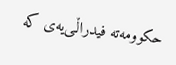حكوومه‌ته‌ فیدراڵـی‌یه‌ی‌ كه‌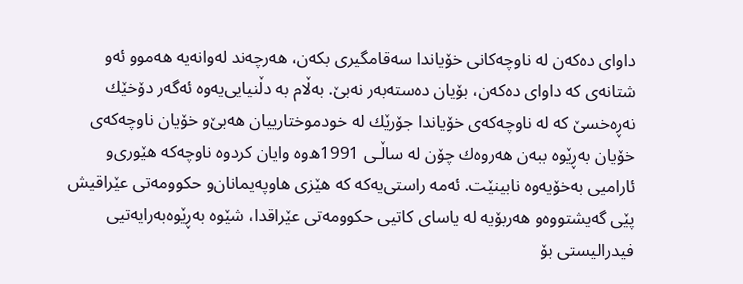داوای‌ ده‌كه‌ن له‌ ناوچه‌كانی‌ خۆیاندا سه‌قامگیری‌ بكه‌ن، هه‌رچه‌ند له‌وانه‌یه‌ هه‌موو ئه‌و شتانه‌ی‌ كه‌ داوای‌ ده‌كه‌ن، بۆیان ده‌سته‌به‌ر نه‌بێ‌. به‌ڵام به‌ دڵنیایی‌یه‌وه‌ ئه‌گه‌ر دۆخێك نه‌ڕه‌خسێ‌ كه‌ له‌ ناوچه‌كه‌ی‌ خۆیاندا جۆرێك له‌ خودموختارییان هه‌بێ‌‌و خۆیان ناوچه‌كه‌ی‌ خۆیان به‌ڕێوه‌ ببه‌ن هه‌روه‌ك چۆن له‌ ساڵـی‌ 1991ه‌وه‌ وایان كردوه‌ ناوچه‌كه‌ هێوری‌‌و ئارامیی‌ به‌خۆیه‌وه‌ نابینێت. ئه‌مه‌ راستی‌یه‌كه‌ كه‌ هێزی‌ هاوپه‌یمانان‌و حكوومه‌تی‌ عێراقیش پێی‌ گه‌یشتووه‌‌و هه‌ربۆیه‌ له‌ یاسای‌ كاتیی‌ حكوومه‌تی‌ عێراقدا، شێوه‌ به‌ڕێوه‌به‌رایه‌تیی‌ فیدرالیستی‌ بۆ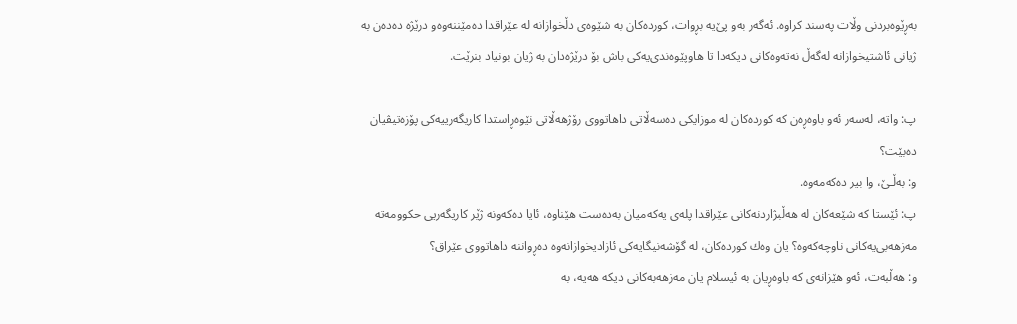به‌ڕێوه‌بردنی‌ وڵات په‌سند كراوه‌. ئه‌گه‌ر به‌و پێ‌یه‌ بڕوات، كورده‌كان به‌ شێوه‌ی‌ دڵخوازانه‌ له‌ عێراقدا ده‌مێننه‌وه‌‌و درێژه‌ ده‌ده‌ن به‌ ژیانی‌ ئاشتیخوازانه‌ له‌گه‌ڵ‌ نه‌ته‌وه‌كانی‌ دیكه‌دا تا هاوپێوه‌ندی‌یه‌كی‌ باش بۆ درێژه‌دان به‌ ژیان بونیاد بنرێت.

پ: واته‌، له‌سه‌ر ئه‌و باوه‌ڕه‌ن كه‌ كورده‌كان له‌ موزایكی‌ ده‌سه‌ڵاتی‌ داهاتووی‌ رۆژهه‌ڵاتی‌ نێوه‌ڕاستدا كاریگه‌رییه‌كی‌ پۆزه‌تیڤیان ده‌بێت؟
و: به‌ڵـێ‌، وا بیر ده‌كه‌مه‌وه‌.
پ: ئێستا كه‌ شێعه‌كان له‌ هه‌ڵبژاردنه‌كانی‌ عێراقدا پله‌ی‌ یه‌كه‌میان به‌ده‌ست هێناوه‌، ئایا ده‌كه‌ونه‌ ژێر كاریگه‌ریی‌ حكوومه‌ته‌ مه‌زهه‌بی‌یه‌كانی‌ ناوچه‌كه‌وه‌؟ یان وه‌ك كورده‌كان، له‌ گۆشه‌نیگایه‌كی‌ ئازادیخوازانه‌وه‌ ده‌ڕواننه‌ داهاتووی‌ عێراق؟
و: هه‌ڵبه‌ت، ئه‌و هێزانه‌ی‌ كه‌ باوه‌ڕیان به‌ ئیسلام یان مه‌زهه‌به‌كانی‌ دیكه‌ هه‌یه‌، به‌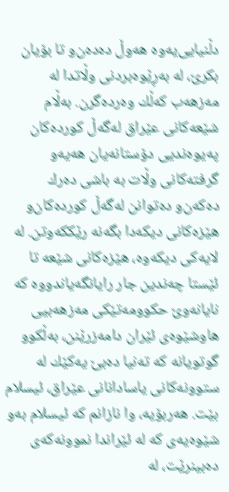دڵنیایی‌یه‌وه‌ هه‌وڵ‌ ده‌ده‌ن‌و تا بۆیان بكرێ‌، له‌ به‌ڕێوه‌بردنی‌ وڵاتدا له‌ مه‌زهه‌ب كه‌ڵك وه‌رده‌گرن. به‌ڵام شێعه‌كانی‌ عێراق له‌گه‌ڵ‌ كورده‌كان په‌یوه‌ندیی‌ دۆستانه‌یان هه‌یه‌‌و گرفته‌كانی‌ وڵات به‌ باشی‌ ده‌رك ده‌كه‌ن‌و ده‌توانن له‌گه‌ڵ‌ كورده‌كان‌و هێزه‌كانی‌ دیكه‌دا بگه‌نه‌ رێككه‌وتن. له‌ لایه‌كی‌ دیكه‌وه‌، هێزه‌كانی‌ شێعه‌ تا ئێستا چه‌ندین جار رایانگه‌یاندووه‌ كه‌ نایانه‌وێ‌ حكوومه‌تێكی‌ مه‌زهه‌بیی‌ هاوشێوه‌ی‌ ئێران دامه‌زرێنن، به‌ڵكوو گوتویانه‌ كه‌ ته‌نیا ده‌بێ‌ یه‌كێك له‌ ستوونه‌كانی‌ یاسادانانی‌ عێراق، ئیسلام بێت. هه‌ربۆیه‌، وا نازانم كه‌ ئیسلام به‌و شێوه‌یه‌ی‌ كه‌ له‌ ئێراندا نموونه‌كه‌ی‌ ده‌بینرێت، له‌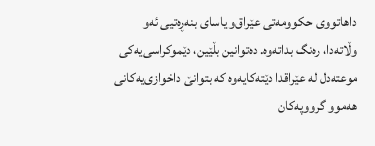داهاتووی‌ حكوومه‌تی‌ عێراق‌و یاسای‌ بنه‌ڕه‌تیی‌ ئه‌و وڵاته‌دا، ره‌نگ بداته‌وه‌. ده‌توانین بڵێین، دێموكراسی‌یه‌كی‌ موعته‌دل له‌ عێراقدا دێته‌كایه‌وه‌ كه‌ بتوانێ‌ داخوازی‌یه‌كانی‌ هه‌موو گرووپه‌كان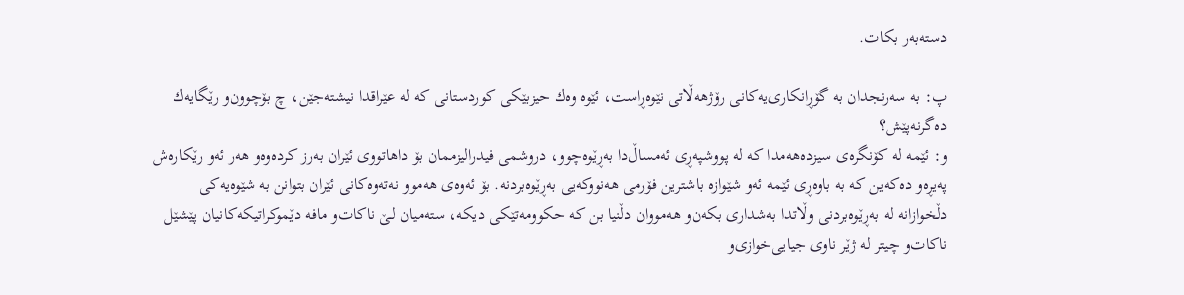دسته‌به‌ر بكات.

پ: به‌ سه‌رنجدان به‌ گۆڕانكاری‌یه‌كانی‌ رۆژهه‌ڵاتی‌ نێوه‌ڕاست، ئێوه‌ وه‌ك حیزبێكی‌ كوردستانی‌ كه‌ له‌ عێراقدا نیشته‌جێن، چ بۆچوون‌و رێگایه‌ك ده‌گرنه‌پێش؟
و: ئێمه‌ له‌ كۆنگره‌ی‌ سیزده‌هه‌مدا كه‌ له‌ پووشپه‌ڕی‌ ئه‌مساڵ‌دا به‌ڕێوه‌چوو، دروشمی‌ فیدرالیزممان بۆ داهاتووی‌ ئێران به‌رز كرده‌وه‌‌و هه‌ر ئه‌و رێكاره‌ش په‌یڕه‌و ده‌كه‌ین كه‌ به‌ باوه‌ڕی‌ ئێمه‌ ئه‌و شێوازه‌ باشترین فۆرمی‌ هه‌نووكه‌یی‌ به‌ڕێوه‌بردنه‌. بۆ ئه‌وه‌ی‌ هه‌موو نه‌ته‌وه‌كانی‌ ئێران بتوانن به‌ شێوه‌یه‌كی‌ دڵخوازانه‌ له‌ به‌ڕێوه‌بردنی‌ وڵاتدا به‌شداری‌ بكه‌ن‌و هه‌مووان دڵنیا بن كه‌ حكوومه‌تێكی‌ دیكه‌، سته‌میان لـێ‌ ناكات‌و مافه‌ دێموكراتیكه‌كانیان پێشێل ناكات‌و چیتر له‌ ژێر ناوی‌ جیایی‌خوازی‌‌و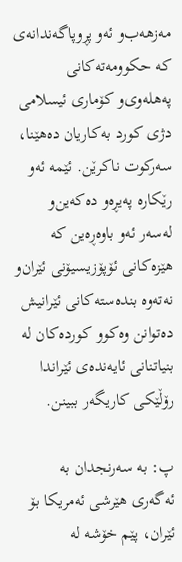مه‌زهه‌ب‌و ئه‌و پڕوپاگه‌ندانه‌ی‌ كه‌ حكوومه‌ته‌كانی‌ په‌هله‌وی‌‌و كۆماری‌ ئیسلامی‌ دژی‌ كورد به‌كاریان ده‌هێنا، سه‌ركوت ناكرێن. ئێمه‌ ئه‌و رێكاره‌ په‌یڕه‌و ده‌كه‌ین‌و له‌سه‌ر ئه‌و باوه‌ڕه‌ین كه‌ هێزه‌كانی‌ ئۆپۆزیسیۆنی‌ ئێران‌و نه‌ته‌وه‌ بنده‌سته‌كانی‌ ئێرانیش ده‌توانن وه‌كوو كورده‌كان له‌ بنیاتنانی‌ ئایه‌نده‌ی‌ ئێراندا رۆڵێكی‌ كاریگه‌ر ببینن.

پ: به‌ سه‌رنجدان به‌ ئه‌گه‌ری‌ هێرشی‌ ئه‌مریكا بۆ ئێران، پێم خۆشه‌ له‌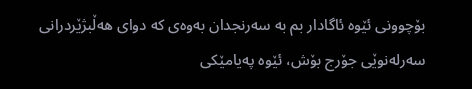بۆچوونی‌ ئێوه‌ ئاگادار بم به‌ سه‌رنجدان به‌وه‌ی‌ كه‌ دوای‌ هه‌ڵبژێردرانی‌ سه‌رله‌نوێی‌ جۆرج بۆش، ئێوه‌ په‌یامێكی‌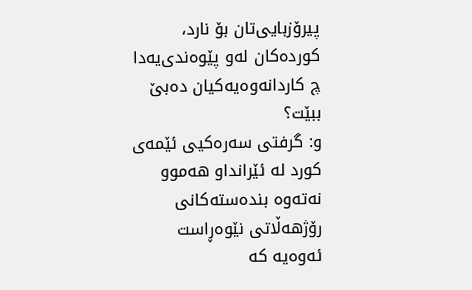پیرۆزبایی‌تان بۆ نارد، كورده‌كان له‌و پێوه‌ندی‌یه‌دا چ كاردانه‌وه‌یه‌كیان ده‌بێ‌ ببێت؟
و: گرفتی‌ سه‌ره‌كیی‌ ئێمه‌ی‌ كورد له‌ ئێراندا‌و هه‌موو نه‌ته‌وه‌ بنده‌سته‌كانی‌ رۆژهه‌ڵاتی‌ نێوه‌ڕاست ئه‌وه‌یه‌ كه‌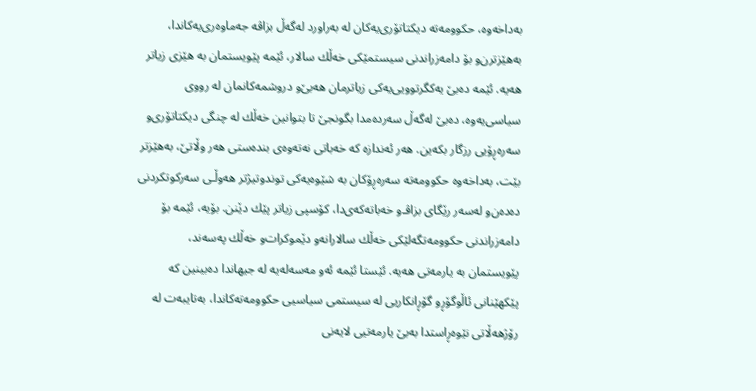به‌داخه‌وه‌، حكوومه‌ته‌ دیكتاتۆری‌یه‌كان له‌ به‌راورد له‌گه‌ڵ‌ بزاڤه‌ جه‌ماوه‌ری‌یه‌كاندا، به‌هێزترن‌و بۆ دامه‌زراندنی‌ سیستمێكی‌ خه‌ڵك سالار، ئێمه‌ پێویستمان به‌ هێزی‌ زیاتر هه‌یه‌. ئێمه‌ ده‌بێ‌ یه‌كگرتوویی‌یه‌كی‌ زیاترمان هه‌بێ‌‌و دروشمه‌كانمان له‌ رووی‌ سیاسی‌یه‌وه‌، ده‌بێ‌ له‌گه‌ڵ‌ سه‌رده‌مدا بگونجێ‌ تا بتوانین خه‌ڵك له‌ چنگی‌ دیكتاتۆری‌‌و سه‌ره‌ڕۆیی‌ رزگار بكه‌ین. هه‌ر ئه‌ندازه‌ كه‌ خه‌باتی‌ نه‌ته‌وه‌ی‌ بنده‌ستی‌ هه‌ر وڵاتێ‌، به‌هێزتر بێت، به‌داخه‌وه‌ حكوومه‌ته‌ سه‌ره‌ڕۆكان به‌ شێوه‌یه‌كی‌ توندوتیژتر هه‌وڵـی‌ سه‌ركوتكردنی‌ ده‌ده‌ن‌و له‌سه‌ر رێگای‌ بزاڤـ‌و خه‌باته‌كه‌ی‌دا، كۆسپی‌ زیاتر پێك دێنن. بۆیه‌، ئێمه‌ بۆ دامه‌زراندنی‌ حكوومه‌تگه‌لێكی‌ خه‌ڵك سالارانه‌‌و دێموكرات‌و خه‌ڵك په‌سه‌ند، پێویستمان به‌ یارمه‌تی‌ هه‌یه‌. ئێستا ئێمه‌ ئه‌و مه‌سه‌له‌یه‌ له‌ جیهاندا ده‌بینین كه‌ پێكهێنانی‌ ئاڵوگۆڕ‌و گۆڕانكاریی‌ له‌ سیستمی‌ سیاسیی‌ حكوومه‌ته‌كاندا، به‌تایبه‌ت له‌ رۆژهه‌ڵاتی‌ نێوه‌ڕاستدا به‌بێ‌ یارمه‌تیی‌ لایه‌نی‌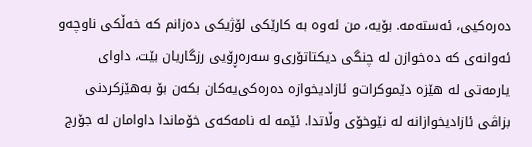ده‌ره‌كیی‌، ئه‌سته‌مه‌. بۆیه‌، من ئه‌وه‌ به‌ كارێكی‌ لۆژیكی‌ ده‌زانم كه‌ خه‌ڵكی‌ ناوچه‌‌و ئه‌وانه‌ی‌ كه‌ ده‌خوازن له‌ چنگی‌ دیكتاتۆری‌‌و سه‌ره‌ڕۆیی‌ رزگاریان بێت، داوای‌ یارمه‌تی‌ له‌ هێزه‌ دێموكرات‌و ئازادیخوازه‌ ده‌ره‌كی‌یه‌كان بكه‌ن بۆ به‌هێزكردنی‌ بزاڤی‌ ئازادیخوازانه‌ له‌ نێوخۆی‌ وڵاتدا. ئێمه‌ له‌ نامه‌كه‌ی‌ خۆماندا داوامان له‌ جۆرج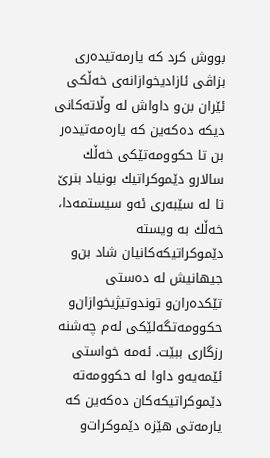بووش كرد كه‌ یارمه‌تیده‌ری‌ بزاڤی‌ ئازادیخوازانه‌ی‌ خه‌ڵكی‌ ئێران بن‌و داواش له‌ وڵاته‌كانی‌ دیكه‌ ده‌كه‌ین كه‌ یاره‌مه‌تیده‌ر بن تا حكوومه‌تێكی‌ خه‌ڵك سالار‌و دێموكراتیك بونیاد بنرێ‌ تا له‌ سێبه‌ری‌ ئه‌و سیستمه‌دا، خه‌ڵك به‌ ویسته‌ دێموكراتیكه‌كانیان شاد بن‌و جیهانیش له‌ ده‌ستی‌ تێكده‌ران‌و توندوتیژیخوازان‌و حكوومه‌تگه‌لێكی‌ له‌م چه‌شنه‌ رزگاری‌ ببێت. ئه‌مه‌ خواستی‌ ئێمه‌یه‌‌و داوا له‌ حكوومه‌ته‌ دێموكراتیكه‌كان ده‌كه‌ین كه‌ یارمه‌تی‌ هێزه‌ دێموكرات‌و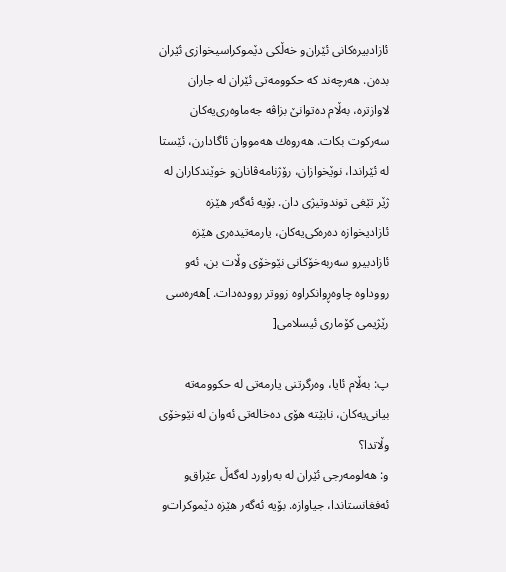ئازادبیره‌كانی‌ ئێران‌و خه‌ڵكی‌ دێموكراسیخوازی‌ ئێران بده‌ن. هه‌رچه‌ند كه‌ حكوومه‌تی‌ ئێران له‌ جاران لاوازتره‌، به‌ڵام ده‌توانێ‌ بزاڤه‌ جه‌ماوه‌ری‌یه‌كان سه‌ركوت بكات. هه‌روه‌ك هه‌مووان ئاگادارن، ئێستا له‌ ئێراندا، نوێخوازان، رۆژنامه‌ڤانان‌و خوێندكاران له‌ ژێر تێغی‌ توندوتیژی‌ دان. بۆیه‌ ئه‌گه‌ر هێزه‌ ئازادیخوازه‌ ده‌ره‌كی‌یه‌كان، یارمه‌تیده‌ری‌ هێزه‌ ئازادبیر‌و سه‌ربه‌خۆكانی‌ نێوخۆی‌ وڵات بن، ئه‌و رووداوه‌ چاوه‌ڕوانكراوه‌ زووتر رووده‌دات. ]هه‌ره‌سی‌ رێژیمی‌ كۆماری‌ ئیسلامی‌[

پ: به‌ڵام ئایا، وه‌رگرتنی‌ یارمه‌تی‌ له‌ حكوومه‌ته‌ بیانی‌یه‌كان، نابێته‌ هۆی‌ ده‌خاله‌تی‌ ئه‌وان له‌ نێوخۆی‌ وڵاتدا؟
و: هه‌لومه‌رجی‌ ئێران له‌ به‌راورد له‌گه‌ڵ‌ عێراق‌و ئه‌فغانستاندا، جیاوازه‌. بۆیه‌ ئه‌گه‌ر هێزه‌ دێموكرات‌و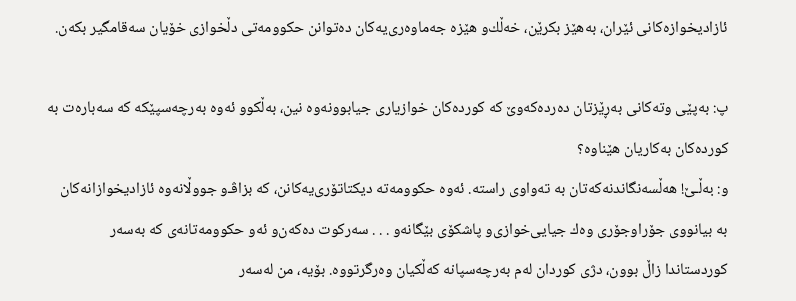ئازادیخوازه‌كانی‌ ئێران، به‌هێز بكرێن، خه‌ڵك‌و هێزه‌ جه‌ماوه‌ری‌یه‌كان ده‌توانن حكوومه‌تی‌ دڵخوازی‌ خۆیان سه‌قامگیر بكه‌ن.

پ: به‌پێی‌ وته‌كانی‌ به‌ڕێزتان ده‌رده‌كه‌وێ‌ كه‌ كورده‌كان خوازیاری‌ جیابوونه‌وه‌ نین، به‌ڵكوو ئه‌وه‌ به‌رچه‌سپێكه‌ كه‌ سه‌باره‌ت به‌ كورده‌كان به‌كاریان هێناوه‌؟
و: به‌ڵـێ‌! هه‌ڵسه‌نگاندنه‌كه‌تان به‌ ته‌واوی‌ راسته‌. ئه‌وه‌ حكوومه‌ته‌ دیكتاتۆری‌یه‌كانن، كه‌ بزاڤـ‌و جووڵانه‌وه‌ ئازادیخوازانه‌كان به‌ بیانووی‌ جۆراوجۆری‌ وه‌ك جیایی‌خوازی‌‌و پاشكۆی‌ بێگانه‌‌و . . . سه‌ركوت ده‌كه‌ن‌و ئه‌و حكوومه‌تانه‌ی‌ كه‌ به‌سه‌ر كوردستاندا زاڵ‌ بوون، دژی‌ كوردان له‌م به‌رچه‌سپانه‌ كه‌ڵكیان وه‌رگرتووه‌. بۆیه‌، من له‌سه‌ر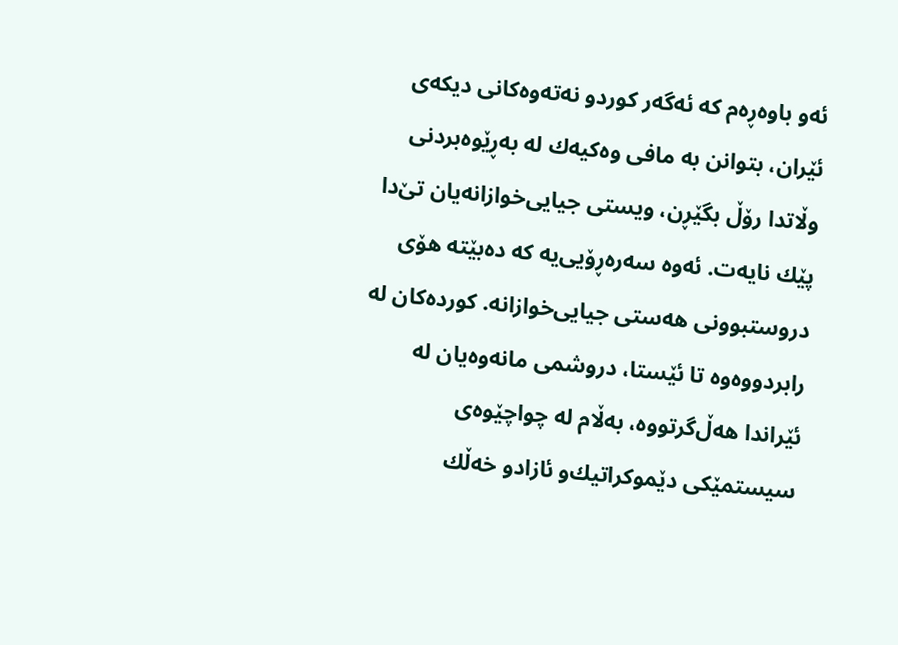ئه‌و باوه‌ڕه‌م كه‌ ئه‌گه‌ر كورد‌و نه‌ته‌وه‌كانی‌ دیكه‌ی‌ ئێران، بتوانن به‌ مافی‌ وه‌كیه‌ك له‌ به‌ڕێوه‌بردنی‌ وڵاتدا رۆڵ‌ بگێڕن، ویستی‌ جیایی‌خوازانه‌یان تێ‌دا پێك نایه‌ت. ئه‌وه‌ سه‌ره‌ڕۆیی‌یه‌ كه‌ ده‌بێته‌ هۆی‌ دروستبوونی‌ هه‌ستی‌ جیایی‌خوازانه‌. كورده‌كان له‌ رابردووه‌وه‌ تا ئێستا، دروشمی‌ مانه‌وه‌یان له‌ ئێراندا هه‌ڵ‌گرتووه‌، به‌ڵام له‌ چواچێوه‌ی‌ سیستمێكی‌ دێموكراتیك‌و ئازاد‌و خه‌ڵك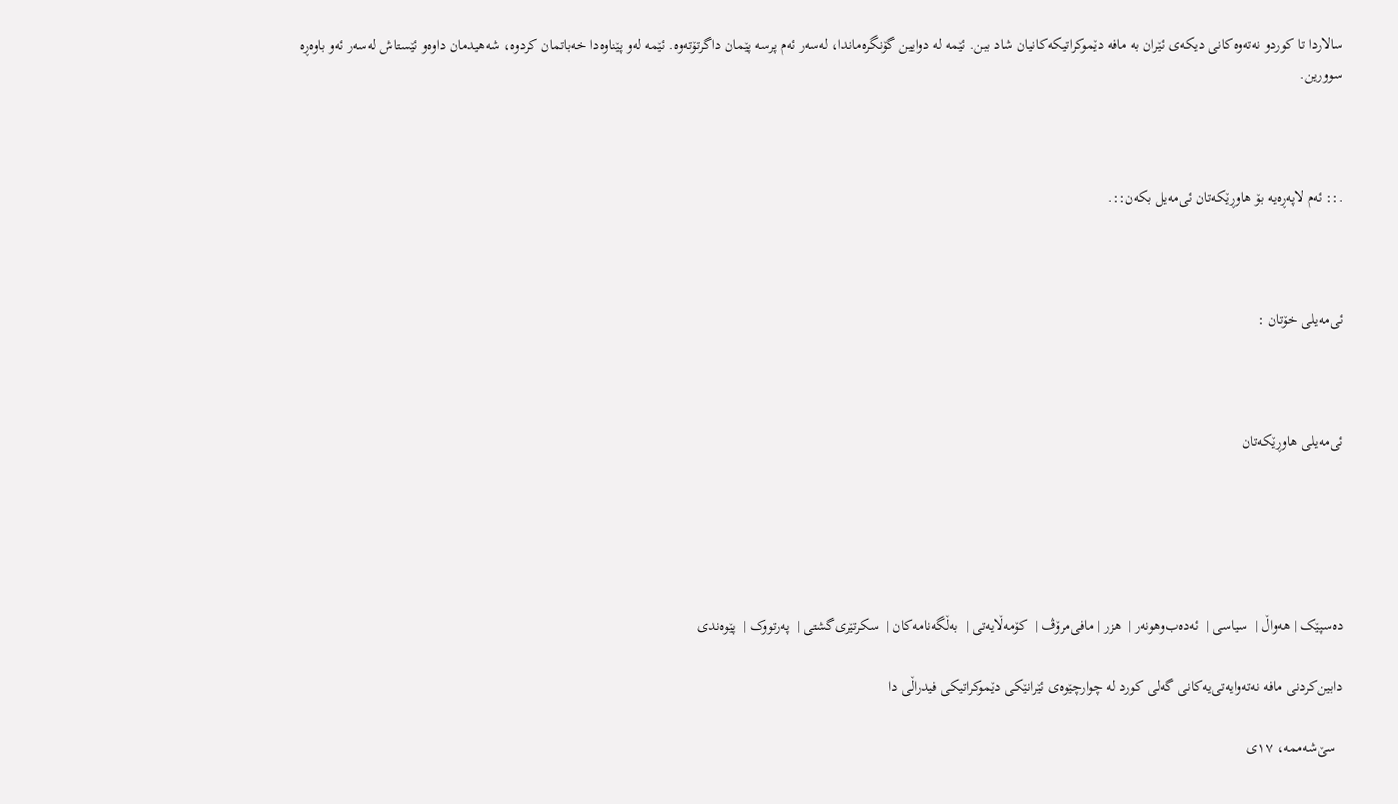سالاردا تا كورد‌و نه‌ته‌وه‌كانی‌ دیكه‌ی‌ ئێران به‌ مافه‌ دێموكراتیكه‌كانیان شاد ببن. ئێمه‌ له‌ دوایین گۆنگره‌ماندا، له‌سه‌ر ئه‌م پرسه‌ پێمان داگرتۆته‌وه‌. ئێمه‌ له‌و پێناوه‌دا خه‌باتمان كردوه‌، شه‌هیدمان داوه‌‌و ئێستاش له‌سه‌ر ئه‌و باوه‌ڕه‌ سوورین.



.:: ئه‌م لاپه‌ڕه‌یه بۆ هاوڕێکه‌تان ئی‌مه‌یل بکه‌ن::.



ئی‌مه‌یلی خۆتان :



ئی‌مه‌یلی هاوڕێکه‌تان





ده‌سپێک | هه‌واڵ |  سیاسی |  ئه‌ده‌ب‌وهونه‌ر |  هزر | مافی‌مرۆڤ |  کۆمه‌ڵایه‌تی |  به‌ڵگه‌نامه‌کان |  سکرتێری‌گشتی |  په‌رتووک |  پێوه‌ندی

دابین‌كردنی‌ مافه‌ نه‌ته‌وایه‌تی‌یه‌کانی گه‌لی‌ كورد له‌ چوارچێوه‌ی ئێرانێکی دێموكراتیكی‌ فیدراڵی‌ دا

  سێ‌شه‌ممه، ۱۷‌ی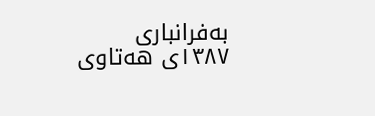به‌فرانباری ۱۳۸۷ی هه‌تاوی